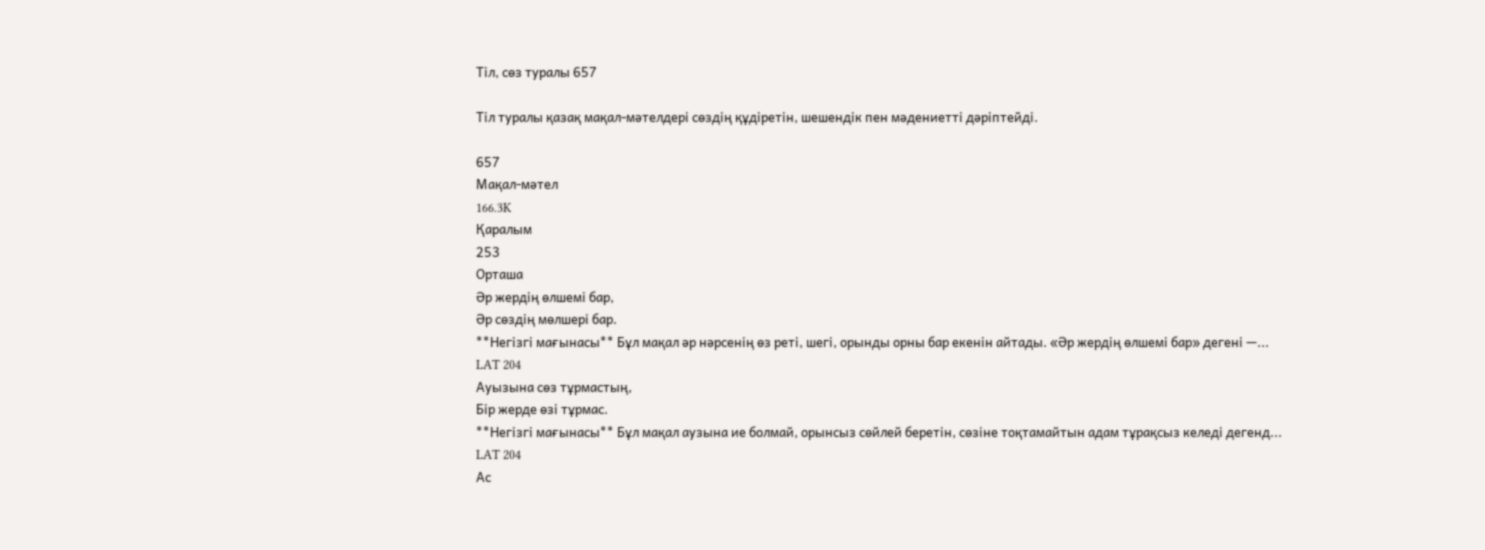Тіл, сөз туралы 657

Тіл туралы қазақ мақал-мәтелдері сөздің құдіретін, шешендік пен мәдениетті дәріптейді.

657
Мақал-мәтел
166.3K
Қаралым
253
Орташа
Әр жердің өлшемі бар,
Әр сөздің мөлшері бар.
**Негізгі мағынасы** Бұл мақал әр нәрсенің өз реті, шегі, орынды орны бар екенін айтады. «Әр жердің өлшемі бар» дегені —...
LAT 204
Ауызына сөз тұрмастың,
Бір жерде өзі тұрмас.
**Негізгі мағынасы** Бұл мақал аузына ие болмай, орынсыз сөйлей беретін, сөзіне тоқтамайтын адам тұрақсыз келеді дегенд...
LAT 204
Ас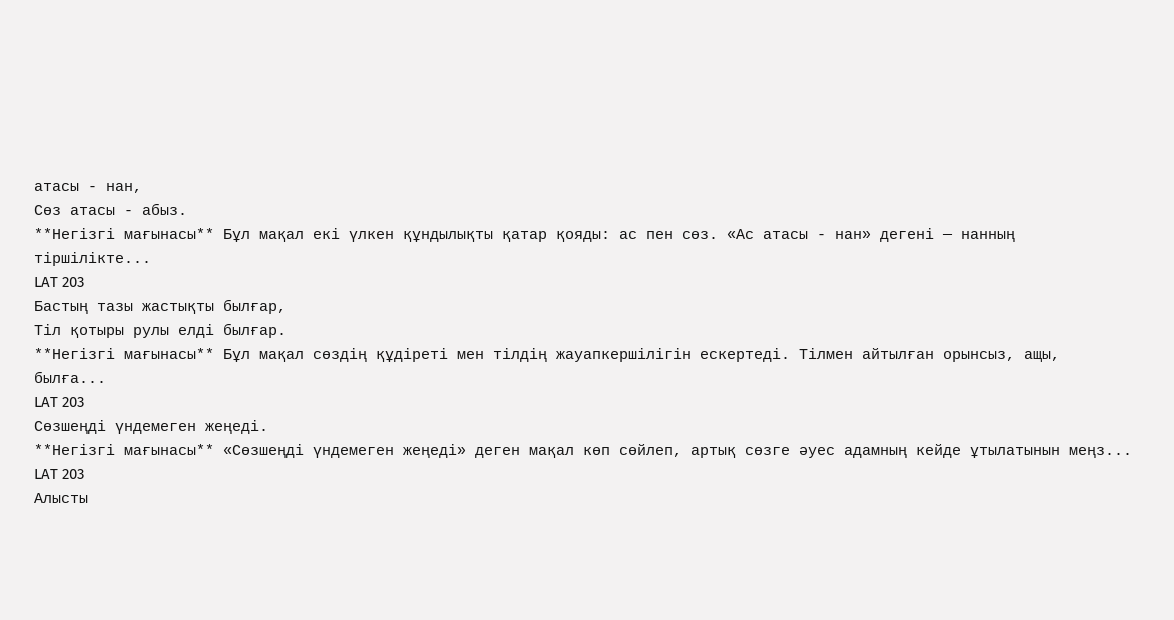атасы - нан,
Сөз атасы - абыз.
**Негізгі мағынасы** Бұл мақал екі үлкен құндылықты қатар қояды: ас пен сөз. «Ас атасы - нан» дегені — нанның тіршілікте...
LAT 203
Бастың тазы жастықты былғар,
Тіл қотыры рулы елді былғар.
**Негізгі мағынасы** Бұл мақал сөздің құдіреті мен тілдің жауапкершілігін ескертеді. Тілмен айтылған орынсыз, ащы, былға...
LAT 203
Сөзшеңді үндемеген жеңеді.
**Негізгі мағынасы** «Сөзшеңді үндемеген жеңеді» деген мақал көп сөйлеп, артық сөзге әуес адамның кейде ұтылатынын меңз...
LAT 203
Алысты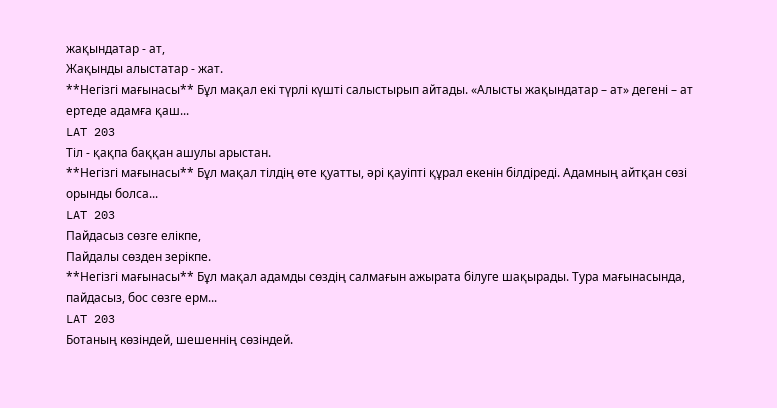жақындатар - ат,
Жақынды алыстатар - жат.
**Негізгі мағынасы** Бұл мақал екі түрлі күшті салыстырып айтады. «Алысты жақындатар – ат» дегені – ат ертеде адамға қаш...
LAT 203
Тіл - қақпа баққан ашулы арыстан.
**Негізгі мағынасы** Бұл мақал тілдің өте қуатты, әрі қауіпті құрал екенін білдіреді. Адамның айтқан сөзі орынды болса...
LAT 203
Пайдасыз сөзге елікпе,
Пайдалы сөзден зерікпе.
**Негізгі мағынасы** Бұл мақал адамды сөздің салмағын ажырата білуге шақырады. Тура мағынасында, пайдасыз, бос сөзге ерм...
LAT 203
Ботаның көзіндей, шешеннің сөзіндей.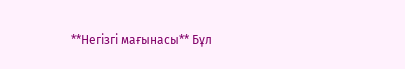**Негізгі мағынасы** Бұл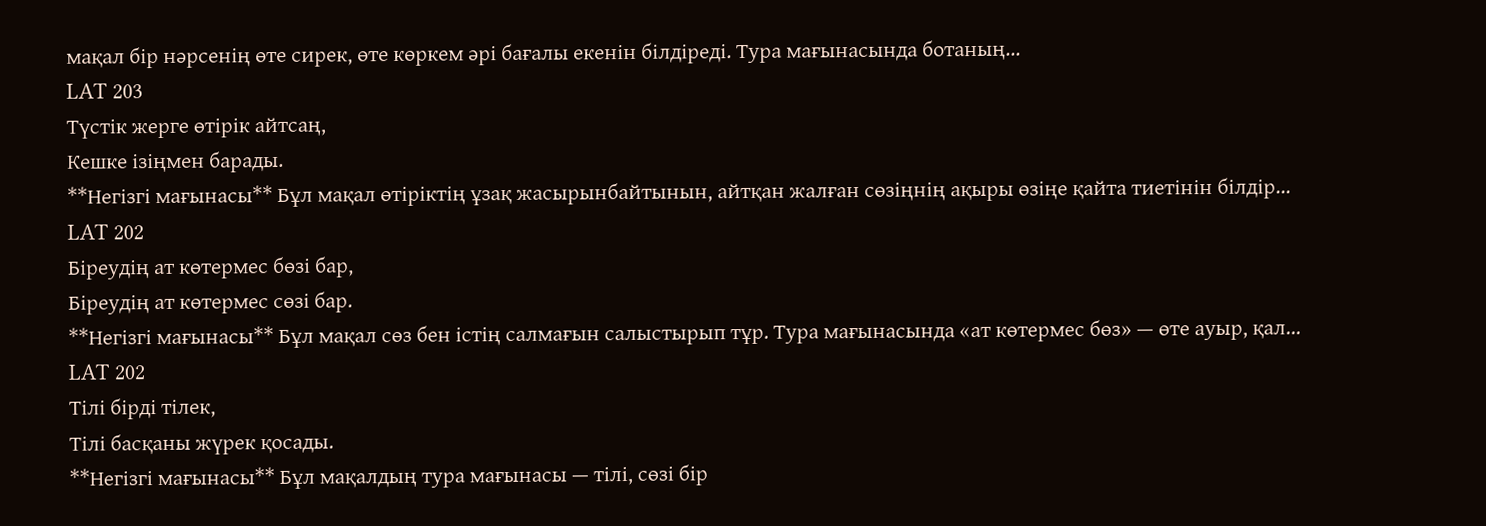мақал бір нәрсенің өте сирек, өте көркем әрі бағалы екенін білдіреді. Тура мағынасында ботаның...
LAT 203
Түстік жерге өтірік айтсаң,
Кешке ізіңмен барады.
**Негізгі мағынасы** Бұл мақал өтіріктің ұзақ жасырынбайтынын, айтқан жалған сөзіңнің ақыры өзіңе қайта тиетінін білдір...
LAT 202
Біреудің ат көтермес бөзі бар,
Біреудің ат көтермес сөзі бар.
**Негізгі мағынасы** Бұл мақал сөз бен істің салмағын салыстырып тұр. Тура мағынасында «ат көтермес бөз» — өте ауыр, қал...
LAT 202
Тілі бірді тілек,
Тілі басқаны жүрек қосады.
**Негізгі мағынасы** Бұл мақалдың тура мағынасы — тілі, сөзі бір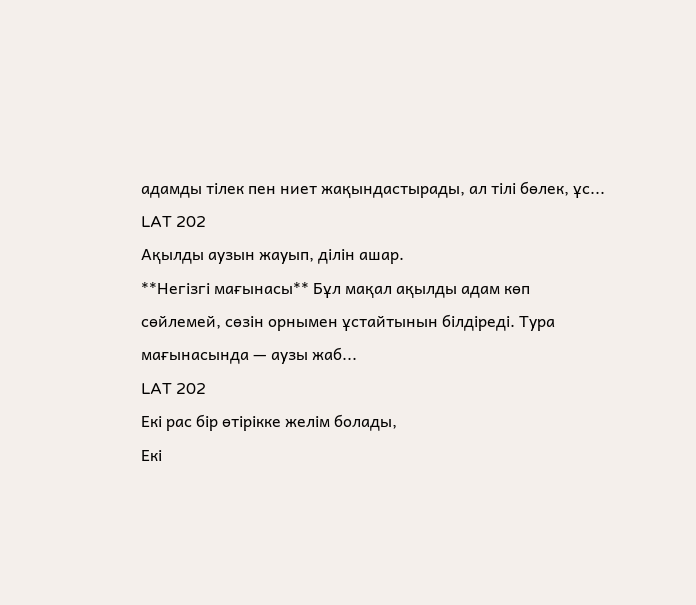адамды тілек пен ниет жақындастырады, ал тілі бөлек, ұс...
LAT 202
Ақылды аузын жауып, ділін ашар.
**Негізгі мағынасы** Бұл мақал ақылды адам көп сөйлемей, сөзін орнымен ұстайтынын білдіреді. Тура мағынасында — аузы жаб...
LAT 202
Екі рас бір өтірікке желім болады,
Екі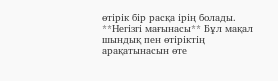өтірік бір расқа ірің болады.
**Негізгі мағынасы** Бұл мақал шындық пен өтіріктің арақатынасын өте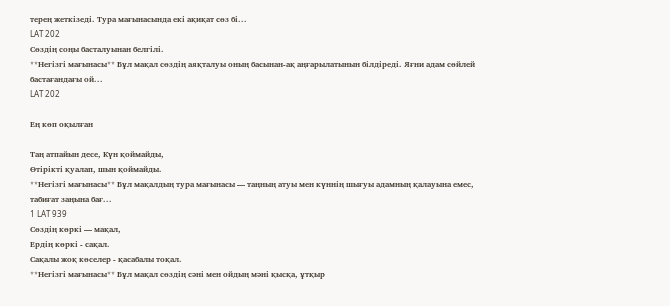терең жеткізеді. Тура мағынасында екі ақиқат сөз бі...
LAT 202
Сөздің соңы басталуынан белгілі.
**Негізгі мағынасы** Бұл мақал сөздің аяқталуы оның басынан-ақ аңғарылатынын білдіреді. Яғни адам сөйлей бастағандағы ой...
LAT 202

Ең көп оқылған

Таң атпайын десе, Күн қоймайды,
Өтірікті қуалап, шын қоймайды.
**Негізгі мағынасы** Бұл мақалдың тура мағынасы — таңның атуы мен күннің шығуы адамның қалауына емес, табиғат заңына бағ...
1 LAT 939
Сөздің көркі — мақал,
Ердің көркі - сақал.
Сақалы жоқ көселер - қасабалы тоқал.
**Негізгі мағынасы** Бұл мақал сөздің сәні мен ойдың мәні қысқа, ұтқыр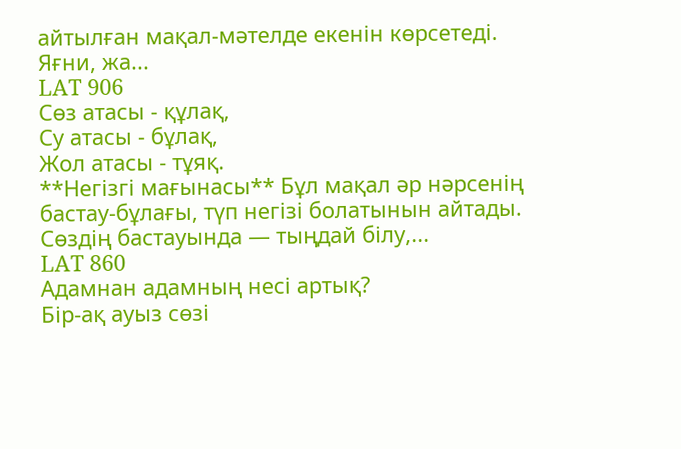айтылған мақал-мәтелде екенін көрсетеді. Яғни, жа...
LAT 906
Сөз атасы - құлақ,
Су атасы - бұлақ,
Жол атасы - тұяқ.
**Негізгі мағынасы** Бұл мақал әр нәрсенің бастау-бұлағы, түп негізі болатынын айтады. Сөздің бастауында — тыңдай білу,...
LAT 860
Адамнан адамның несі артық?
Бір-ақ ауыз сөзі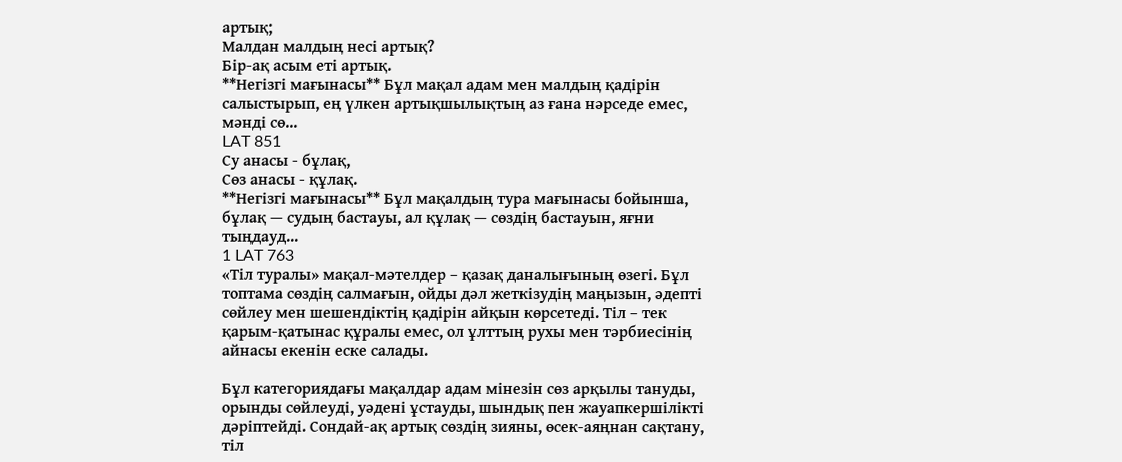артық;
Малдан малдың несі артық?
Бір-ақ асым еті артық.
**Негізгі мағынасы** Бұл мақал адам мен малдың қадірін салыстырып, ең үлкен артықшылықтың аз ғана нәрседе емес, мәнді сө...
LAT 851
Су анасы - бұлақ,
Сөз анасы - құлақ.
**Негізгі мағынасы** Бұл мақалдың тура мағынасы бойынша, бұлақ — судың бастауы, ал құлақ — сөздің бастауын, яғни тыңдауд...
1 LAT 763
«Тіл туралы» мақал-мәтелдер – қазақ даналығының өзегі. Бұл топтама сөздің салмағын, ойды дәл жеткізудің маңызын, әдепті сөйлеу мен шешендіктің қадірін айқын көрсетеді. Тіл – тек қарым-қатынас құралы емес, ол ұлттың рухы мен тәрбиесінің айнасы екенін еске салады.

Бұл категориядағы мақалдар адам мінезін сөз арқылы тануды, орынды сөйлеуді, уәдені ұстауды, шындық пен жауапкершілікті дәріптейді. Сондай-ақ артық сөздің зияны, өсек-аяңнан сақтану, тіл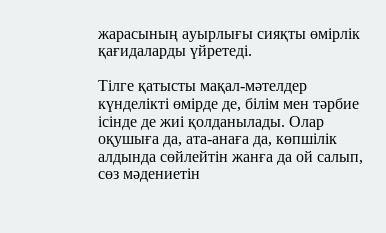жарасының ауырлығы сияқты өмірлік қағидаларды үйретеді.

Тілге қатысты мақал-мәтелдер күнделікті өмірде де, білім мен тәрбие ісінде де жиі қолданылады. Олар оқушыға да, ата-анаға да, көпшілік алдында сөйлейтін жанға да ой салып, сөз мәдениетін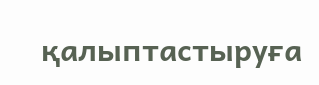қалыптастыруға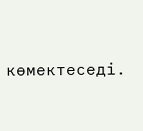көмектеседі.